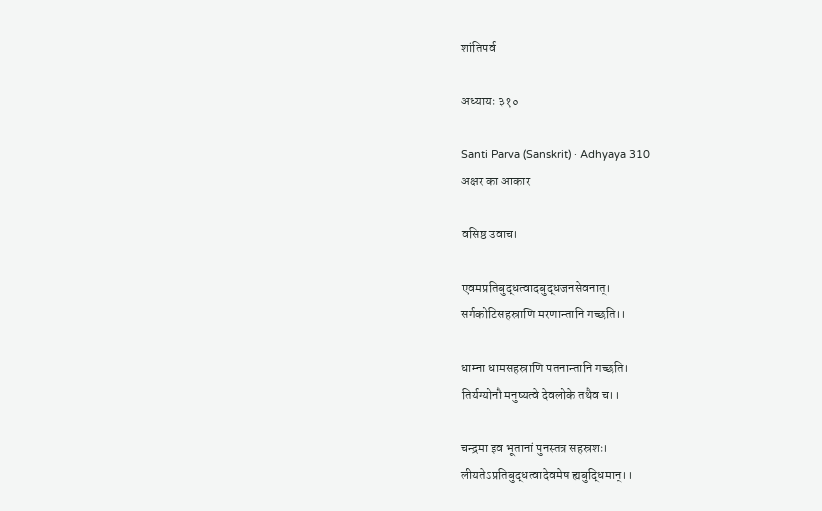शांतिपर्व

अध्यायः ३१०

Santi Parva (Sanskrit) · Adhyaya 310
अक्षर का आकार

वसिष्ठ उवाच।

एवमप्रतिबुद्धत्वादबुद्धजनसेवनात्।
सर्गकोटिसहस्राणि मरणान्तानि गच्छति।।

धाम्ना धामसहस्राणि पतनान्तानि गच्छति।
तिर्यग्योनौ मनुष्यत्वे देवलोके तथैव च।।

चन्द्रमा इव भूतानां पुनस्तत्र सहस्रशः।
लीयतेऽप्रतिबुद्धत्वादेवमेष ह्यबुद्धिमान्।।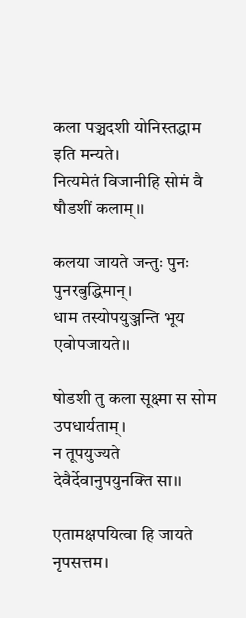कला पञ्चदशी योनिस्तद्धाम इति मन्यते।
नित्यमेतं विजानीहि सोमं वै षौडशीं कलाम्।।

कलया जायते जन्तुः पुनः पुनरबुद्धिमान्।
धाम तस्योपयुञ्जन्ति भूय एवोपजायते।।

षोडशी तु कला सूक्ष्मा स सोम उपधार्यताम्।
न तूपयुज्यते देवैर्देवानुपयुनक्ति सा।।

एतामक्षपयित्वा हि जायते नृपसत्तम।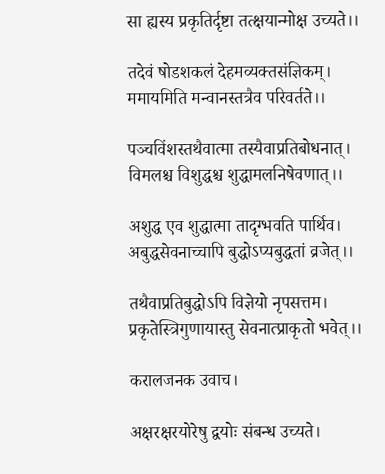सा ह्यस्य प्रकृतिर्दृष्टा तत्क्षयान्मोक्ष उच्यते।।

तदेवं षोडशकलं देहमव्यक्तसंज्ञिकम्।
ममायमिति मन्वानस्तत्रैव परिवर्तते।।

पञ्चविंशस्तथैवात्मा तस्यैवाप्रतिबोधनात्।
विमलश्च विशुद्धश्च शुद्धामलनिषेवणात्।।

अशुद्ध एव शुद्धात्मा तादृग्भवति पार्थिव।
अबुद्धसेवनाच्चापि बुद्धोऽप्यबुद्धतां व्रजेत्।।

तथैवाप्रतिबुद्धोऽपि विज्ञेयो नृपसत्तम।
प्रकृतेस्त्रिगुणायास्तु सेवनात्प्राकृतो भवेत्।।

करालजनक उवाच।

अक्षरक्षरयोरेषु द्वयोः संबन्ध उच्यते।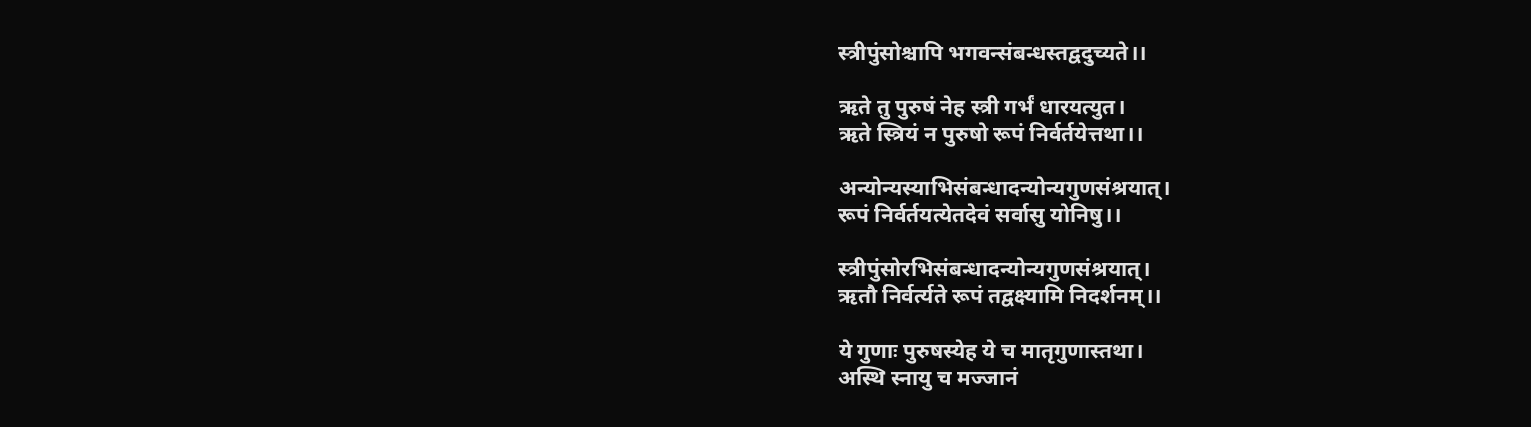स्त्रीपुंसोश्चापि भगवन्संबन्धस्तद्वदुच्यते।।

ऋते तु पुरुषं नेह स्त्री गर्भं धारयत्युत।
ऋते स्त्रियं न पुरुषो रूपं निर्वर्तयेत्तथा।।

अन्योन्यस्याभिसंबन्धादन्योन्यगुणसंश्रयात्।
रूपं निर्वर्तयत्येतदेवं सर्वासु योनिषु।।

स्त्रीपुंसोरभिसंबन्धादन्योन्यगुणसंश्रयात्।
ऋतौ निर्वर्त्यते रूपं तद्वक्ष्यामि निदर्शनम्।।

ये गुणाः पुरुषस्येह ये च मातृगुणास्तथा।
अस्थि स्नायु च मज्जानं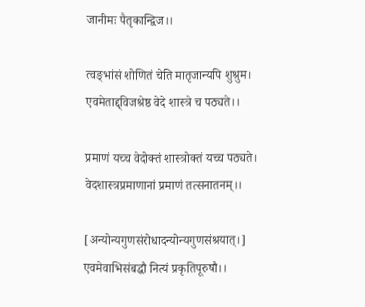जानीमः पैतृकान्द्विज।।

त्वङ्भांसं शोणितं चेति मातृजान्यपि शुश्रुम।
एवमेताद्द्विजश्रेष्ठ वेदे शास्त्रे च पठ्यते।।

प्रमाणं यच्च वेदोक्तं शास्त्रोक्तं यच्च पठ्यते।
वेदशास्त्रप्रमाणानां प्रमाणं तत्सनातनम्।।

[अन्योन्यगुणसंरोधादन्योन्यगुणसंश्रयात्।]
एवमेवाभिसंबद्धौ नित्यं प्रकृतिपूरुषौ।।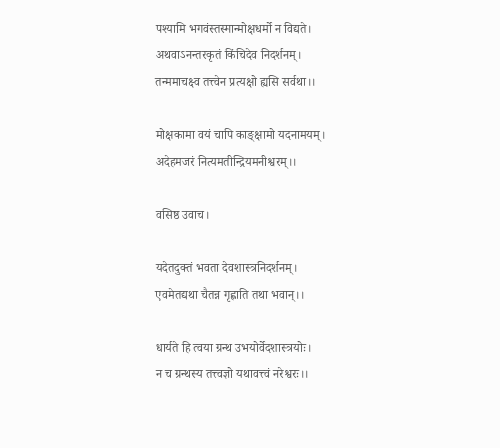पश्यामि भगवंस्तस्मान्मोक्षधर्मो न विद्यते।
अथवाऽनन्तरकृतं किंचिदेव निदर्शनम्।
तन्ममाचक्ष्व तत्त्वेन प्रत्यक्षो ह्यसि सर्वथा।।

मोक्षकामा वयं चापि काङ्क्षामो यदनामयम्।
अदेहमजरं नित्यमतीन्द्रियमनीश्वरम्।।

वसिष्ठ उवाच।

यदेतदुक्तं भवता देवशास्त्रनिदर्शनम्।
एवमेतद्यथा चैतन्न गृह्णाति तथा भवान्।।

धार्यते हि त्वया ग्रन्थ उभयोर्वेदशास्त्रयोः।
न च ग्रन्थस्य तत्त्वज्ञो यथावत्त्वं नरेश्वरः।।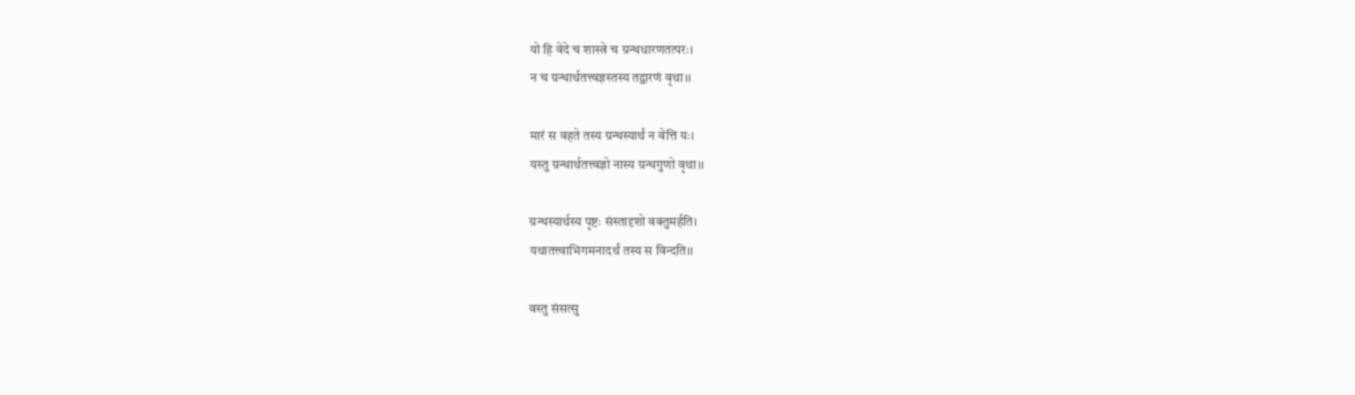यो हि वेदे च शास्त्रे च ग्रन्थधारणतत्परः।
न च ग्रन्थार्थतत्त्वज्ञस्तस्य तद्वारणं वृथा।।

मारं स वहते तस्य ग्रन्थस्यार्थं न वेत्ति यः।
यस्तु ग्रन्थार्थतत्त्वज्ञो नास्य ग्रन्थगुणो वृथा।।

ग्रन्थस्यार्थस्य पृष्टः संस्तादृशो वक्तुमर्हति।
यथातत्त्वाभिगमनादर्थं तस्य स विन्दति।।

वस्तु संसत्सु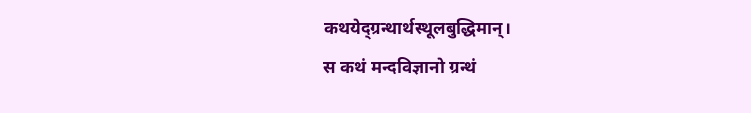कथयेद्ग्रन्थार्थस्थूलबुद्धिमान्।
स कथं मन्दविज्ञानो ग्रन्थं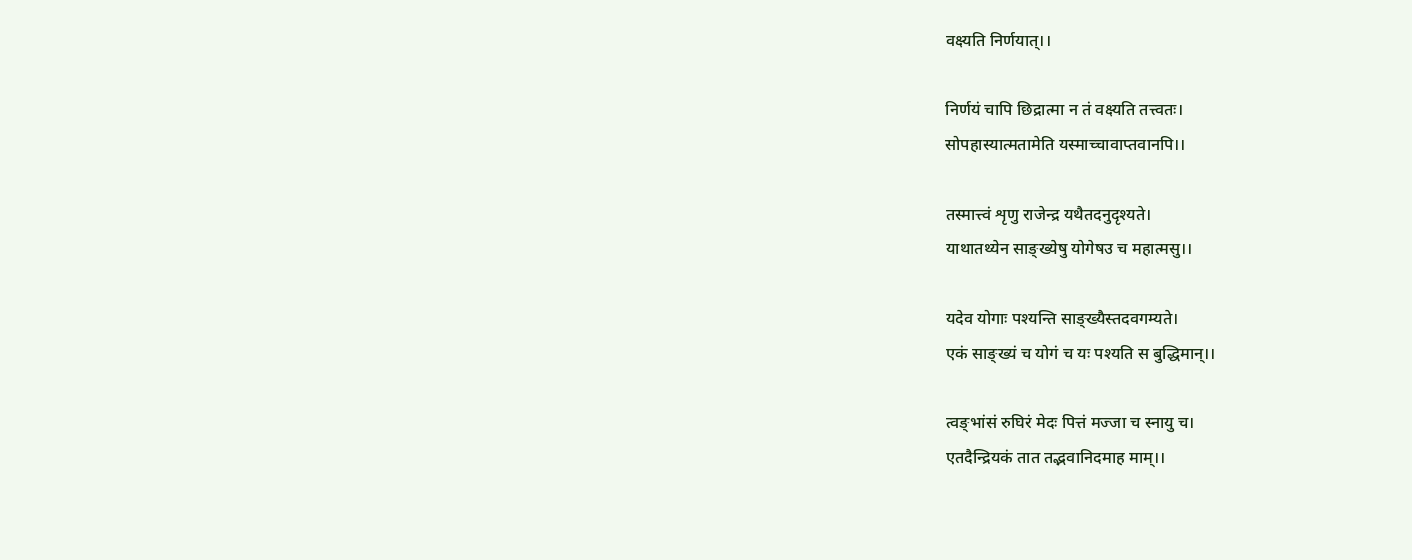वक्ष्यति निर्णयात्।।

निर्णयं चापि छिद्रात्मा न तं वक्ष्यति तत्त्वतः।
सोपहास्यात्मतामेति यस्माच्चावाप्तवानपि।।

तस्मात्त्वं शृणु राजेन्द्र यथैतदनुदृश्यते।
याथातथ्येन साङ्ख्येषु योगेषउ च महात्मसु।।

यदेव योगाः पश्यन्ति साङ्ख्यैस्तदवगम्यते।
एकं साङ्ख्यं च योगं च यः पश्यति स बुद्धिमान्।।

त्वङ्भांसं रुघिरं मेदः पित्तं मज्जा च स्नायु च।
एतदैन्द्रियकं तात तद्भवानिदमाह माम्।।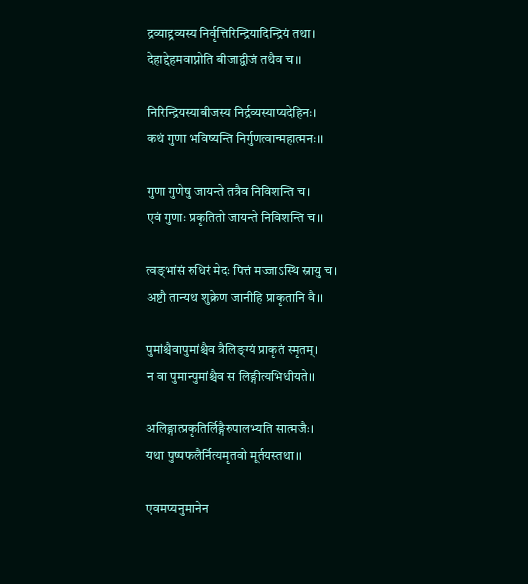द्रव्याद्द्रव्यस्य निर्वृत्तिरिन्द्रियादिन्द्रियं तथा।
देहाद्देहमवाप्नोति बीजाद्वीजं तथैव च।।

निरिन्द्रियस्याबीजस्य निर्द्रव्यस्याप्यदेहिनः।
कथं गुणा भविष्यन्ति निर्गुणत्वान्महात्मनः।।

गुणा गुणेषु जायन्ते तत्रैव निविशन्ति च।
एवं गुणाः प्रकृतितो जायन्ते निविशन्ति च।।

त्वङ्भांसं रुधिरं मेदः पित्तं मज्जाऽस्थि स्नायु च।
अष्टौ तान्यथ शुक्रेण जानीहि प्राकृतानि वै।।

पुमांश्चैवापुमांश्चैव त्रैलिङ्ग्यं प्राकृतं स्मृतम्।
न वा पुमान्पुमांश्चैव स लिङ्गीत्यभिधीयते।।

अलिङ्गात्प्रकृतिर्लिङ्गैरुपालभ्यति सात्मजैः।
यथा पुष्पफलैर्नित्यमृतवो मूर्तयस्तथा।।

एवमप्यनुमानेन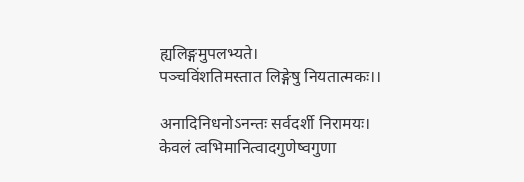ह्यलिङ्गमुपलभ्यते।
पञ्चविंशतिमस्तात लिङ्गेषु नियतात्मकः।।

अनादिनिधनोऽनन्तः सर्वदर्शी निरामयः।
केवलं त्वभिमानित्वादगुणेष्वगुणा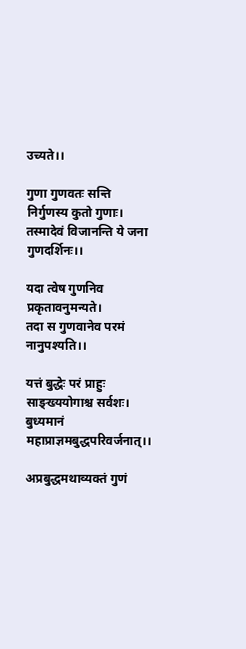उच्यते।।

गुणा गुणवतः सन्ति निर्गुणस्य कुतो गुणाः।
तस्मादेवं विजानन्ति ये जना गुणदर्शिनः।।

यदा त्वेष गुणनिव प्रकृतावनुमन्यते।
तदा स गुणवानेव परमं नानुपश्यति।।

यत्तं बुद्धेः परं प्राहुः साङ्ख्ययोगाश्च सर्वशः।
बुध्यमानं महाप्राज्ञमबुद्धपरिवर्जनात्।।

अप्रबुद्धमथाव्यक्तं गुणं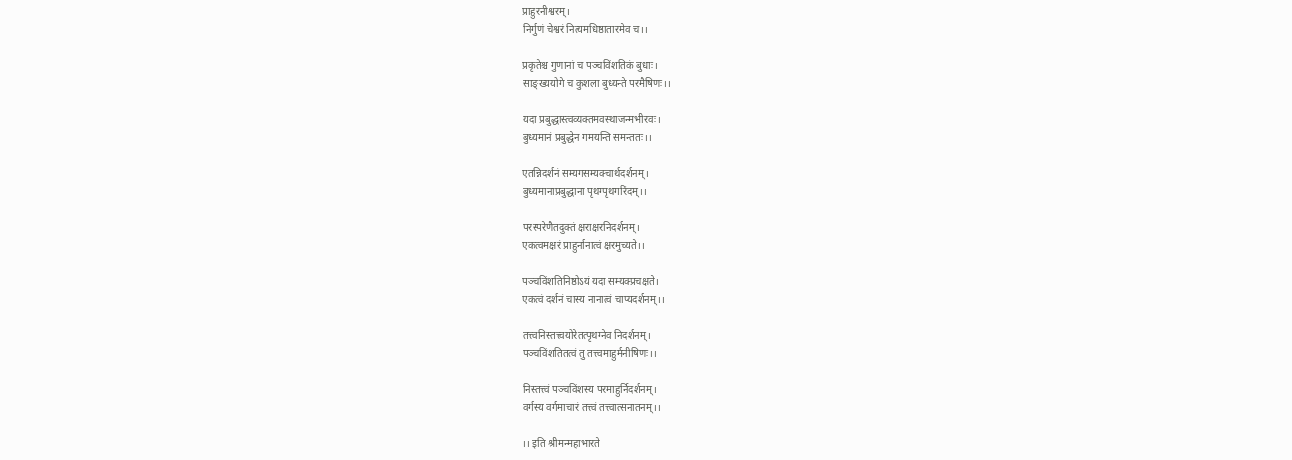प्राहुरनीश्वरम्।
निर्गुणं चेश्वरं नित्यमधिष्ठातारमेव च।।

प्रकृतेश्च गुणानां च पञ्चविंशतिकं बुधाः।
साङ्ख्ययोगे च कुशला बुध्यन्ते परमैषिणः।।

यदा प्रबुद्धास्त्वव्यक्तमवस्थाजन्मभीरवः।
बुध्यमानं प्रबुद्धेन गमयन्ति समन्ततः।।

एतन्निदर्शनं सम्यगसम्यक्चार्थदर्शनम्।
बुध्यमानाप्रबुद्धाना पृथग्पृथगरिंदम्।।

परस्परेणैतदुक्तं क्षराक्षरनिदर्शनम्।
एकत्वमक्षरं प्राहुर्नानात्वं क्षरमुच्यते।।

पञ्चविंशतिनिष्ठोऽयं यदा सम्यक्प्रचक्षते।
एकत्वं दर्शनं चास्य नानात्वं चाप्यदर्शनम्।।

तत्त्वनिस्तत्त्वयोरेतत्पृथग्नेव निदर्शनम्।
पञ्चविंशतितत्वं तु तत्त्वमाहुर्मनीषिणः।।

निस्तत्त्वं पञ्चविंशस्य परमाहुर्निदर्शनम्।
वर्गस्य वर्गमाचारं तत्त्वं तत्त्वात्सनातनम्।।

।। इति श्रीमन्महाभारते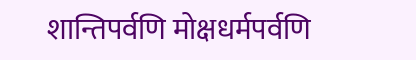शान्तिपर्वणि मोक्षधर्मपर्वणि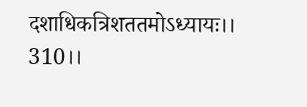दशाधिकत्रिशततमोऽध्यायः।। 310।।